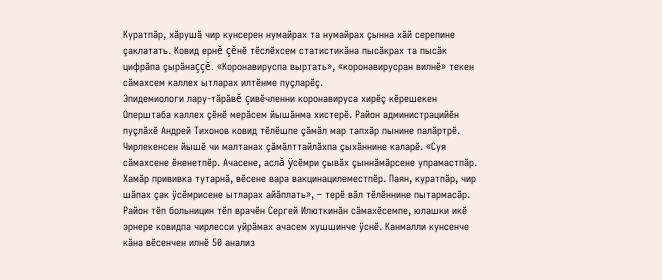Куратпăр, хăрушă чир кунсерен нумайрах та нумайрах çынна хăй серепине çаклатать. Ковид ернĕ çĕнĕ тĕслĕхсем статистикăна пысăкрах та пысăк цифрăпа çырăнаççĕ. «Коронавируспа выртать», «коронавирусран вилнĕ» текен сăмахсем каллех ытларах илтĕнме пуçларĕç.
Эпидемиологи лару-тăрăвĕ çивĕчленни коронавируса хирĕç кĕрешекен Оперштаба каллех çĕнĕ мерăсем йышăнма хистерĕ. Район администрацийĕн пуçлăхĕ Андрей Тихонов ковид тĕлĕшпе çăмăл мар тапхăр пынине палăртрĕ. Чирлекенсен йышĕ чи малтанах çăмăлттайлăхпа çыхăннине каларĕ. «Суя сăмахсене ĕненетпĕр. Ачасене, аслă ÿсĕмри çывăх çыннăмăрсене упрамастпăр. Хамăр прививка тутарнă, вĕсене вара вакцинацилеместпĕр. Паян, куратпăр, чир шăпах çак ÿсĕмрисене ытларах айăплать», – терĕ вăл тĕлĕннине пытармасăр.
Район тĕп больницин тĕп врачĕн Сергей Илюткинăн сăмахĕсемпе, юлашки икĕ эрнере ковидпа чирлесси уйрăмах ачасем хушшинче ÿснĕ. Канмалли кунсенче кăна вĕсенчен илнĕ 50 анализ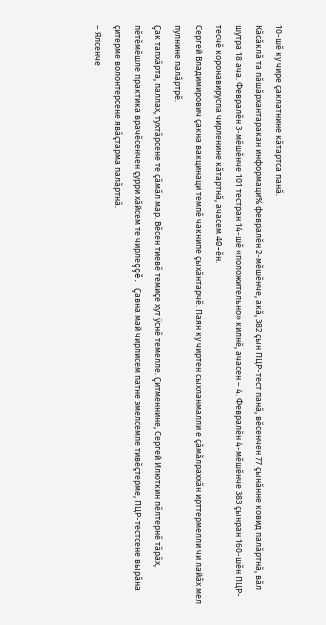10-шĕ ку чире çаклатнине кăтартса панă.
Кăсăклă та пăшăрхантаракан информаци% февралĕн 2-мĕшĕнче, акă, 382 çын ПЦР-тест панă, вĕсенчен 77 çынăнне ковид палăртнă, вăл шутра 18 ача. Февралĕн 3-мĕшĕнче 101 тестран 14-шĕ «положительно» килнĕ, ачасен – 4. Февралĕн 4-мĕшĕнче 383 çынран 160-шĕн ПЦР-тесчĕ коронавируспа чирленине кăтартнă, ачасем 40-ĕн.
Сергей Владимирович çакна вакцинаци темпĕ чакнипе çыхăнтарчĕ. Паян ку чиртен сыхланмалли е çăмăлраххăн ирттермелли чи лайăх мел пулнине палăртрĕ.
Çак тапхăрта, паллах, тухтăрсене те çăмăл мар. Вĕсен тиевĕ темиçе хут ÿснĕ темелле. Çитменнине, Сергей Илюткин пĕлтернĕ тăрăх, пĕтĕмĕшле практика врачĕсенчен çурри хăйсем те чирлеççĕ. Çавна май чирлисем патне эмелсемпе тивĕçтерме, ПЦР-тестсене вырăна çитерме волонтерсене явăçтарма палăртнă.
– Ялсенче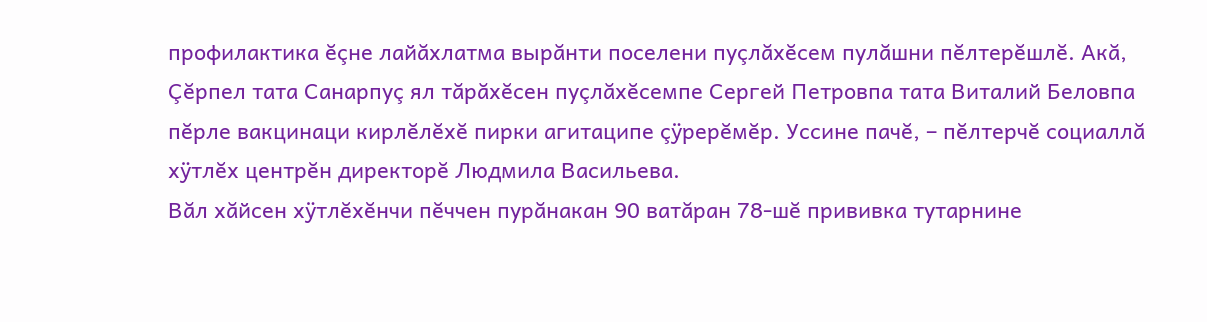профилактика ĕçне лайăхлатма вырăнти поселени пуçлăхĕсем пулăшни пĕлтерĕшлĕ. Акă, Çĕрпел тата Санарпуç ял тăрăхĕсен пуçлăхĕсемпе Сергей Петровпа тата Виталий Беловпа пĕрле вакцинаци кирлĕлĕхĕ пирки агитаципе çÿрерĕмĕр. Уссине пачĕ, – пĕлтерчĕ социаллă хÿтлĕх центрĕн директорĕ Людмила Васильева.
Вăл хăйсен хÿтлĕхĕнчи пĕччен пурăнакан 90 ватăран 78-шĕ прививка тутарнине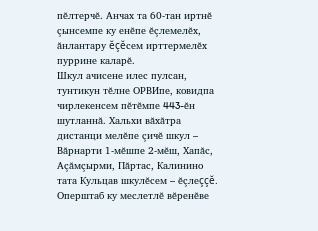пĕлтерчĕ. Анчах та 60-тан иртнĕ çынсемпе ку енĕпе ĕçлемелĕх, ăнлантару ĕçĕсем ирттермелĕх пуррине каларĕ.
Шкул ачисене илес пулсан, тунтикун тĕлне ОРВИпе, ковидпа чирлекенсем пĕтĕмпе 443-ĕн шутланнă. Хальхи вăхăтра дистанци мелĕпе çичĕ шкул – Вăрнарти 1-мĕшпе 2-мĕш, Хапăс, Аçăмçырми, Пăртас, Калинино тата Кульцав шкулĕсем – ĕçлеççĕ. Оперштаб ку меслетлĕ вĕренĕве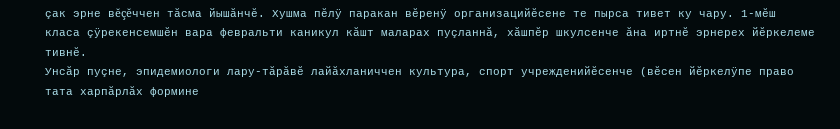çак эрне вĕçĕччен тăсма йышăнчĕ. Хушма пĕлÿ паракан вĕренÿ организацийĕсене те пырса тивет ку чару. 1-мĕш класа çÿрекенсемшĕн вара февральти каникул кăшт маларах пуçланнă, хăшпĕр шкулсенче ăна иртнĕ эрнерех йĕркелеме тивнĕ.
Унсăр пуçне, эпидемиологи лару-тăрăвĕ лайăхланиччен культура, спорт учрежденийĕсенче (вĕсен йĕркелÿпе право тата харпăрлăх формине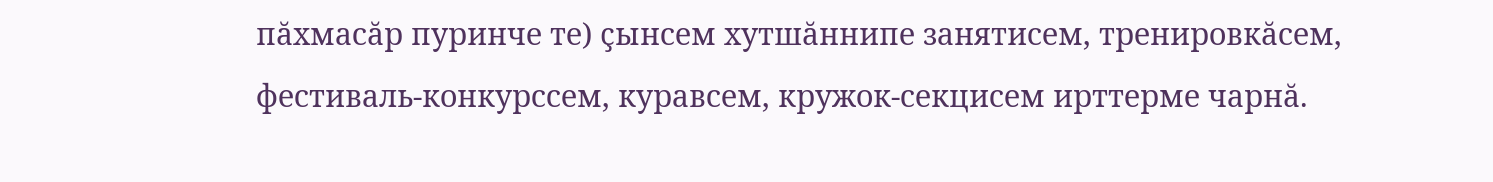пăхмасăр пуринче те) çынсем хутшăннипе занятисем, тренировкăсем, фестиваль-конкурссем, куравсем, кружок-секцисем ирттерме чарнă.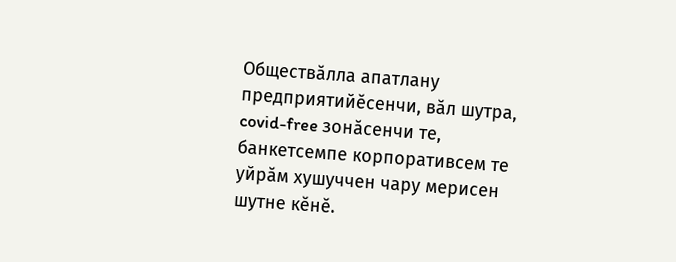Обществăлла апатлану предприятийĕсенчи, вăл шутра, covid-free зонăсенчи те, банкетсемпе корпоративсем те уйрăм хушуччен чару мерисен шутне кĕнĕ.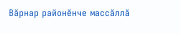Вăрнар районĕнче массăллă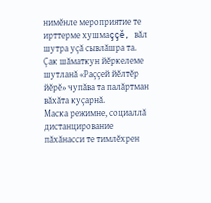нимĕнле мероприятие те ирттерме хушмаççĕ, вăл шутра уçă сывлăшра та. Çак шăматкун йĕркелеме шутланă «Раççей йĕлтĕр йĕрĕ» чупăва та палăртман вăхăта куçарнă.
Маска режимне, социаллă дистанцирование пăхăнасси те тимлĕхрен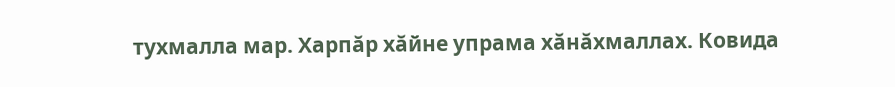тухмалла мар. Харпăр хăйне упрама хăнăхмаллах. Ковида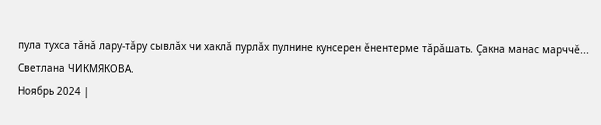пула тухса тăнă лару-тăру сывлăх чи хаклă пурлăх пулнине кунсерен ĕнентерме тăрăшать. Çакна манас марччĕ...
Светлана ЧИКМЯКОВА.
Ноябрь 2024 |